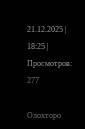21.12.2025 | 18:25 | Просмотров: 277

Олохторо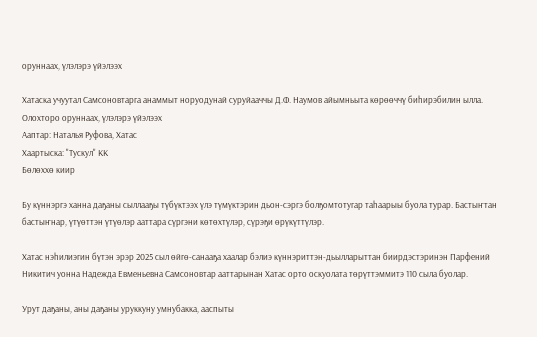оруннаах, үлэлэрэ үйэлээх

Хатаска учуутал Самсоновтарга анаммыт норуодунай суруйааччы Д.Ф. Наумов айымньыта көрөөччү биһирэбилин ылла.
Олохторо оруннаах, үлэлэрэ үйэлээх
Ааптар: Наталья Руфова, Хатас
Хаартыска: "Тускул" КК
Бөлөххө киир

Бу күннэргэ ханна даҕаны сыллааҕы түбүктээх үлэ түмүктэрин дьон-сэргэ болҕомтотугар таһаарыы буола турар. Бастыҥтан бастыҥнар, үтүөттэн үтүөлэр ааттара сүргэни көтөхтүлэр, сүрэҕи өрүкүттүлэр.

Хатас нэһилиэгин бүтэн эрэр 2025 сыл өйгө-санааҕа хаалар бэлиэ күннэриттэн-дьылларыттан биирдэстэринэн Парфений Никитич уонна Надежда Евменьевна Самсоновтар ааттарынан Хатас орто оскуолата төрүттэммитэ 110 сыла буолар.

Урут даҕаны, аны даҕаны уруккуну умнубакка, ааспыты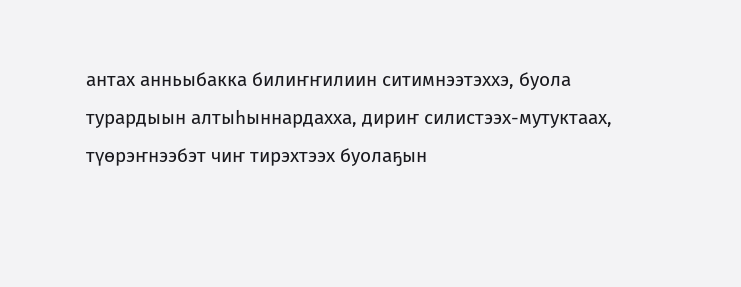антах анньыбакка билиҥҥилиин ситимнээтэххэ, буола турардыын алтыһыннардахха, дириҥ силистээх-мутуктаах, түөрэҥнээбэт чиҥ тирэхтээх буолаҕын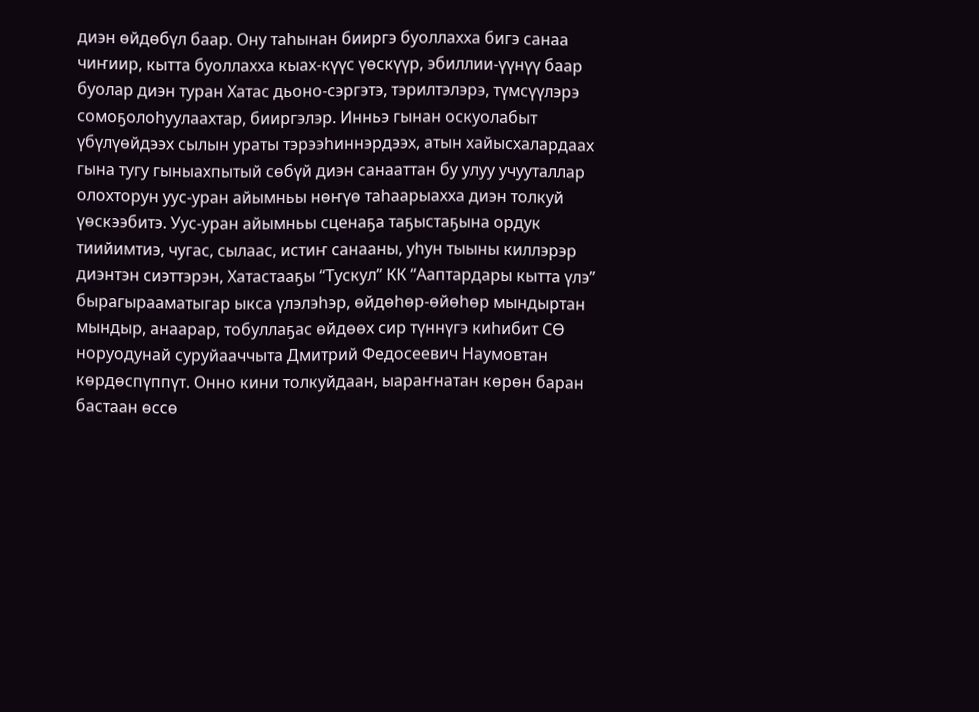диэн өйдөбүл баар. Ону таһынан бииргэ буоллахха бигэ санаа чиҥиир, кытта буоллахха кыах-күүс үөскүүр, эбиллии-үүнүү баар буолар диэн туран Хатас дьоно-сэргэтэ, тэрилтэлэрэ, түмсүүлэрэ сомоҕолоһуулаахтар, бииргэлэр. Инньэ гынан оскуолабыт үбүлүөйдээх сылын ураты тэрээһиннэрдээх, атын хайысхалардаах гына тугу гыныахпытый сөбүй диэн санааттан бу улуу учууталлар олохторун уус-уран айымньы нөҥүө таһаарыахха диэн толкуй үөскээбитэ. Уус-уран айымньы сценаҕа таҕыстаҕына ордук тиийимтиэ, чугас, сылаас, истиҥ санааны, уһун тыыны киллэрэр диэнтэн сиэттэрэн, Хатастааҕы “Тускул” КК “Ааптардары кытта үлэ” бырагырааматыгар ыкса үлэлэһэр, өйдөһөр-өйөһөр мындыртан мындыр, анаарар, тобуллаҕас өйдөөх сир түннүгэ киһибит СӨ норуодунай суруйааччыта Дмитрий Федосеевич Наумовтан көрдөспүппүт. Онно кини толкуйдаан, ыараҥнатан көрөн баран бастаан өссө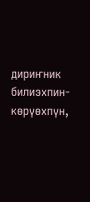дириҥник билиэхпин-көрүөхпүн,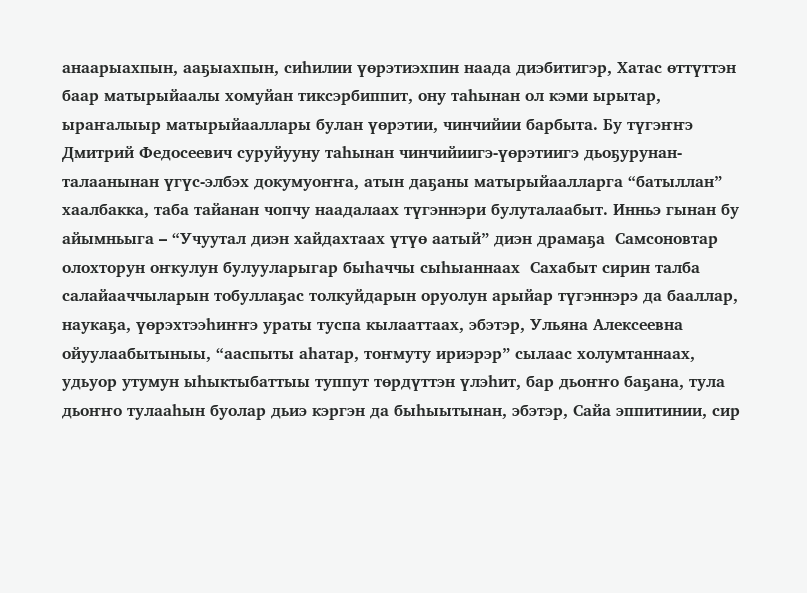анаарыахпын, ааҕыахпын, сиһилии үөрэтиэхпин наада диэбитигэр, Хатас өттүттэн баар матырыйаалы хомуйан тиксэрбиппит, ону таһынан ол кэми ырытар, ыраҥалыыр матырыйааллары булан үөрэтии, чинчийии барбыта. Бу түгэҥҥэ Дмитрий Федосеевич суруйууну таһынан чинчийиигэ-үөрэтиигэ дьоҕурунан-талаанынан үгүс-элбэх докумуоҥҥа, атын даҕаны матырыйаалларга “батыллан” хаалбакка, таба тайанан чопчу наадалаах түгэннэри булуталаабыт. Инньэ гынан бу айымньыга – “Учуутал диэн хайдахтаах үтүө аатый” диэн драмаҕа  Самсоновтар олохторун оҥкулун булууларыгар быһаччы сыһыаннаах  Сахабыт сирин талба салайааччыларын тобуллаҕас толкуйдарын оруолун арыйар түгэннэрэ да бааллар, наукаҕа, үөрэхтээһиҥҥэ ураты туспа кылааттаах, эбэтэр, Ульяна Алексеевна ойуулаабытыныы, “ааспыты аһатар, тоҥмуту ириэрэр” сылаас холумтаннаах, удьуор утумун ыһыктыбаттыы туппут төрдүттэн үлэһит, бар дьоҥҥо баҕана, тула дьоҥҥо тулааһын буолар дьиэ кэргэн да быһыытынан, эбэтэр, Сайа эппитинии, сир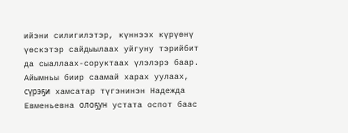ийэни силигилэтэр, күннээх күрүөнү үөскэтэр сайдыылаах уйгуну тэрийбит да сыаллаах-соруктаах үлэлэрэ баар. Айымньы биир саамай харах уулаах, сүрэҕи хамсатар түгэнинэн Надежда Евменьевна олоҕун устата оспот баас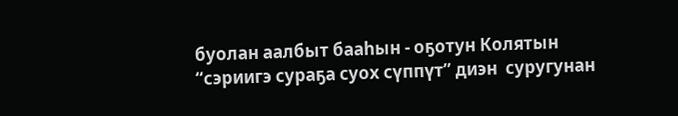буолан аалбыт бааһын - оҕотун Колятын “сэриигэ сураҕа суох сүппүт” диэн  суругунан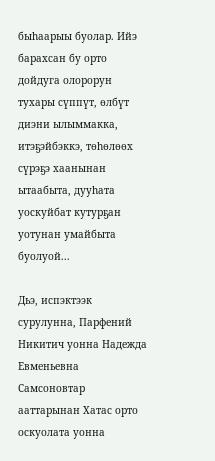быһаарыы буолар. Ийэ барахсан бу орто дойдуга олорорун тухары сүппүт, өлбүт диэни ылыммакка, итэҕэйбэккэ, төһөлөөх сүрэҕэ хаанынан ытаабыта, дууһата уоскуйбат кутурҕан уотунан умайбыта буолуой...

Дьэ, испэктээк сурулунна, Парфений Никитич уонна Надежда Евменьевна Самсоновтар ааттарынан Хатас орто оскуолата уонна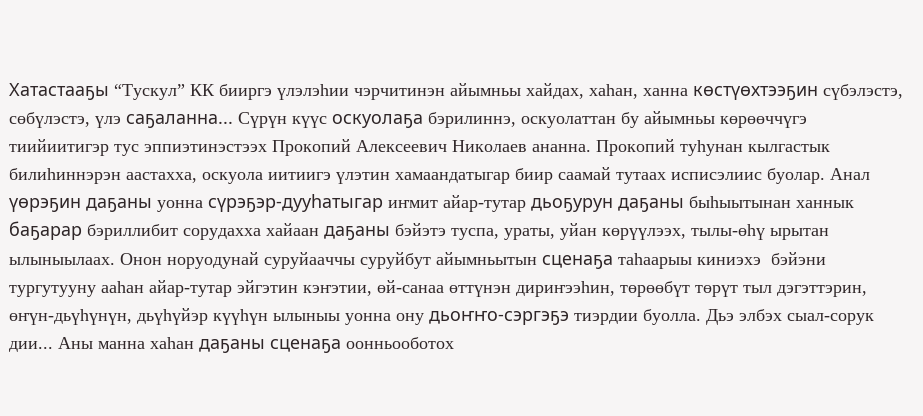Хатастааҕы “Тускул” КК бииргэ үлэлэһии чэрчитинэн айымньы хайдах, хаһан, ханна көстүөхтээҕин сүбэлэстэ, сөбүлэстэ, үлэ саҕаланна... Сүрүн күүс оскуолаҕа бэрилиннэ, оскуолаттан бу айымньы көрөөччүгэ тиийиитигэр тус эппиэтинэстээх Прокопий Алексеевич Николаев ананна. Прокопий туһунан кылгастык билиһиннэрэн аастахха, оскуола иитиигэ үлэтин хамаандатыгар биир саамай тутаах исписэлиис буолар. Анал үөрэҕин даҕаны уонна сүрэҕэр-дууһатыгар иҥмит айар-тутар дьоҕурун даҕаны быһыытынан ханнык баҕарар бэриллибит сорудахха хайаан даҕаны бэйэтэ туспа, ураты, уйан көрүүлээх, тылы-өһү ырытан ылыныылаах. Онон норуодунай суруйааччы суруйбут айымньытын сценаҕа таһаарыы киниэхэ  бэйэни тургутууну ааһан айар-тутар эйгэтин кэҥэтии, өй-санаа өттүнэн дириҥээһин, төрөөбүт төрүт тыл дэгэттэрин, өҥүн-дьүһүнүн, дьүһүйэр күүһүн ылыныы уонна ону дьоҥҥо-сэргэҕэ тиэрдии буолла. Дьэ элбэх сыал-сорук дии... Аны манна хаһан даҕаны сценаҕа оонньооботох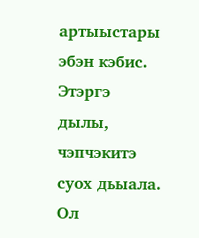артыыстары эбэн кэбис. Этэргэ дылы, чэпчэкитэ суох дьыала. Ол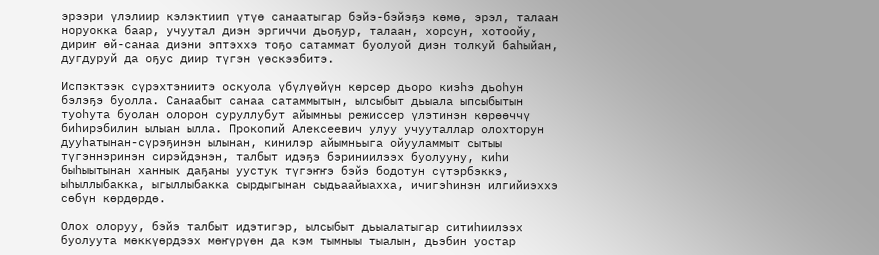эрээри үлэлиир кэлэктиип үтүө санаатыгар бэйэ-бэйэҕэ көмө, эрэл, талаан норуокка баар, учуутал диэн эргиччи дьоҕур, талаан, хорсун, хотоойу, дириҥ өй-санаа диэни эптэххэ тоҕо сатаммат буолуой диэн толкуй баһыйан, дугдуруй да оҕус диир түгэн үөскээбитэ.

Испэктээк сүрэхтэниитэ оскуола үбүлүөйүн көрсөр дьоро киэһэ дьоһун бэлэҕэ буолла. Санаабыт санаа сатаммытын, ылсыбыт дьыала ыпсыбытын туоһута буолан олорон суруллубут айымньы режиссер үлэтинэн көрөөччү биһирэбилин ылыан ылла. Прокопий Алексеевич улуу учууталлар олохторун дууһатынан-сүрэҕинэн ылынан, кинилэр айымньыга ойууламмыт сытыы түгэннэринэн сирэйдэнэн, талбыт идэҕэ бэриниилээх буолууну, киһи быһыытынан ханнык даҕаны уустук түгэҥҥэ бэйэ бодотун сүтэрбэккэ, ыһыллыбакка, ыгыллыбакка сырдыгынан сыдьаайыахха, ичигэһинэн илгийиэххэ сөбүн көрдөрдө.

Олох олоруу, бэйэ талбыт идэтигэр, ылсыбыт дьыалатыгар ситиһиилээх буолуута мөккүөрдээх мөҥүрүөн да кэм тымныы тыалын, дьэбин уостар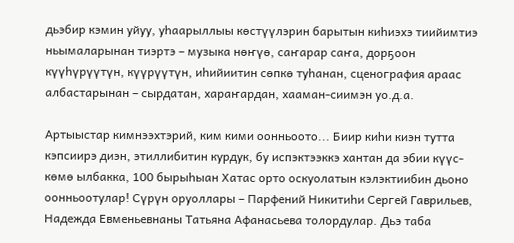дьэбир кэмин уйуу, уһаарыллыы көстүүлэрин барытын киһиэхэ тиийимтиэ ньымаларынан тиэртэ – музыка нөҥүө, саҥарар саҥа, дорҕоон күүһүрүүтүн, күүрүүтүн, иһийиитин сөпкө туһанан, сценография араас албастарынан – сырдатан, хараҥардан, хааман-сиимэн уо.д.а.

Артыыстар кимнээхтэрий, ким кими оонньоото... Биир киһи киэн тутта кэпсиирэ диэн, этиллибитин курдук, бу испэктээккэ хантан да эбии күүс-көмө ылбакка, 100 бырыһыан Хатас орто оскуолатын кэлэктиибин дьоно оонньоотулар! Сүрүн оруоллары – Парфений Никитиһи Сергей Гаврильев, Надежда Евменьевнаны Татьяна Афанасьева толордулар. Дьэ таба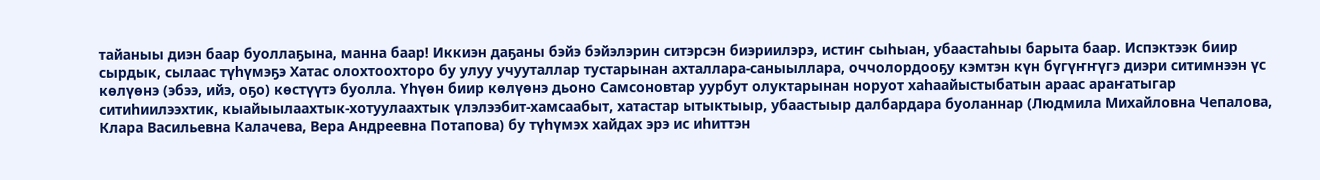тайаныы диэн баар буоллаҕына, манна баар! Иккиэн даҕаны бэйэ бэйэлэрин ситэрсэн биэриилэрэ, истиҥ сыһыан, убаастаһыы барыта баар. Испэктээк биир сырдык, сылаас түһүмэҕэ Хатас олохтоохторо бу улуу учууталлар тустарынан ахталлара-саныыллара, оччолордооҕу кэмтэн күн бүгүҥҥүгэ диэри ситимнээн үс көлүөнэ (эбээ, ийэ, оҕо) көстүүтэ буолла. Үһүөн биир көлүөнэ дьоно Самсоновтар уурбут олуктарынан норуот хаһаайыстыбатын араас араҥатыгар ситиһиилээхтик, кыайыылаахтык-хотуулаахтык үлэлээбит-хамсаабыт, хатастар ытыктыыр, убаастыыр далбардара буоланнар (Людмила Михайловна Чепалова, Клара Васильевна Калачева, Вера Андреевна Потапова) бу түһүмэх хайдах эрэ ис иһиттэн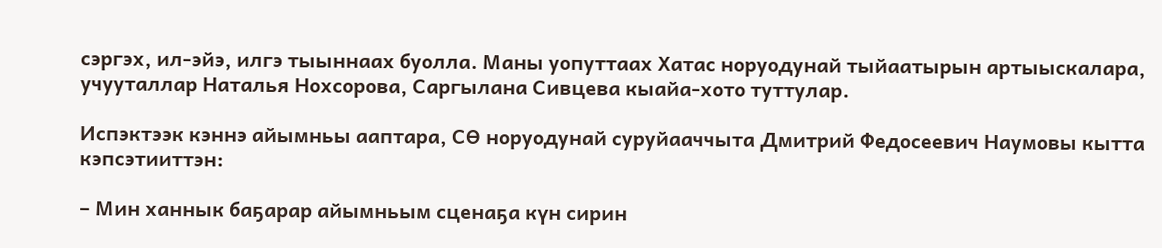сэргэх, ил-эйэ, илгэ тыыннаах буолла. Маны уопуттаах Хатас норуодунай тыйаатырын артыыскалара, учууталлар Наталья Нохсорова, Саргылана Сивцева кыайа-хото туттулар.

Испэктээк кэннэ айымньы ааптара, СӨ норуодунай суруйааччыта Дмитрий Федосеевич Наумовы кытта кэпсэтииттэн:

– Мин ханнык баҕарар айымньым сценаҕа күн сирин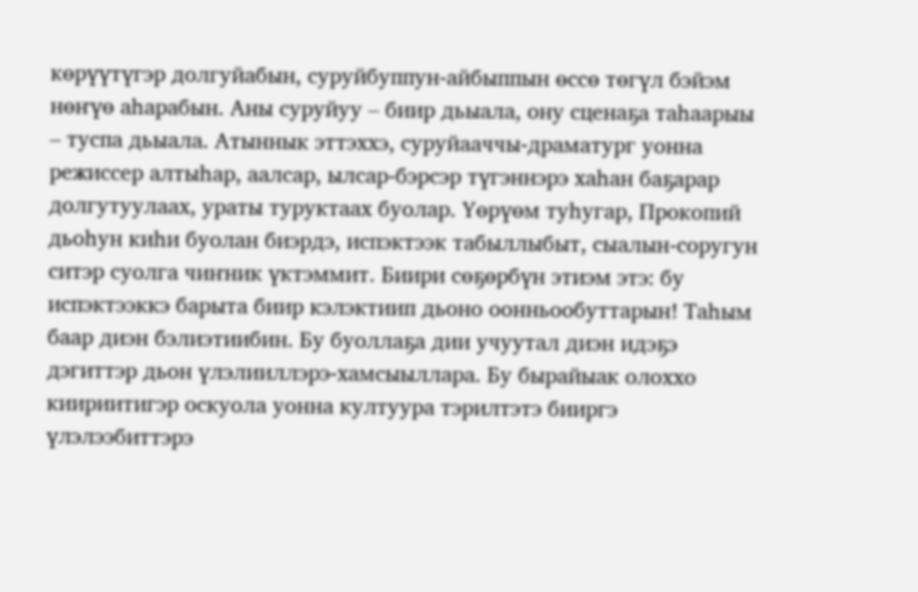көрүүтүгэр долгуйабын, суруйбуппун-айбыппын өссө төгүл бэйэм нөҥүө аһарабын. Аны суруйуу – биир дьыала, ону сценаҕа таһаарыы – туспа дьыала. Атыннык эттэххэ, суруйааччы-драматург уонна режиссер алтыһар, аалсар, ылсар-бэрсэр түгэннэрэ хаһан баҕарар долгутуулаах, ураты туруктаах буолар. Үөрүөм туһугар, Прокопий дьоһун киһи буолан биэрдэ, испэктээк табыллыбыт, сыалын-соругун ситэр суолга чиҥник үктэммит. Биири сөҕөрбүн этиэм этэ: бу испэктээккэ барыта биир кэлэктиип дьоно оонньообуттарын! Таһым баар диэн бэлиэтиибин. Бу буоллаҕа дии учуутал диэн идэҕэ дэгиттэр дьон үлэлииллэрэ-хамсыыллара. Бу бырайыак олоххо киириитигэр оскуола уонна култуура тэрилтэтэ бииргэ үлэлээбиттэрэ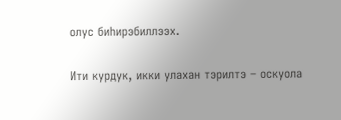олус биһирэбиллээх.

Ити курдук, икки улахан тэрилтэ – оскуола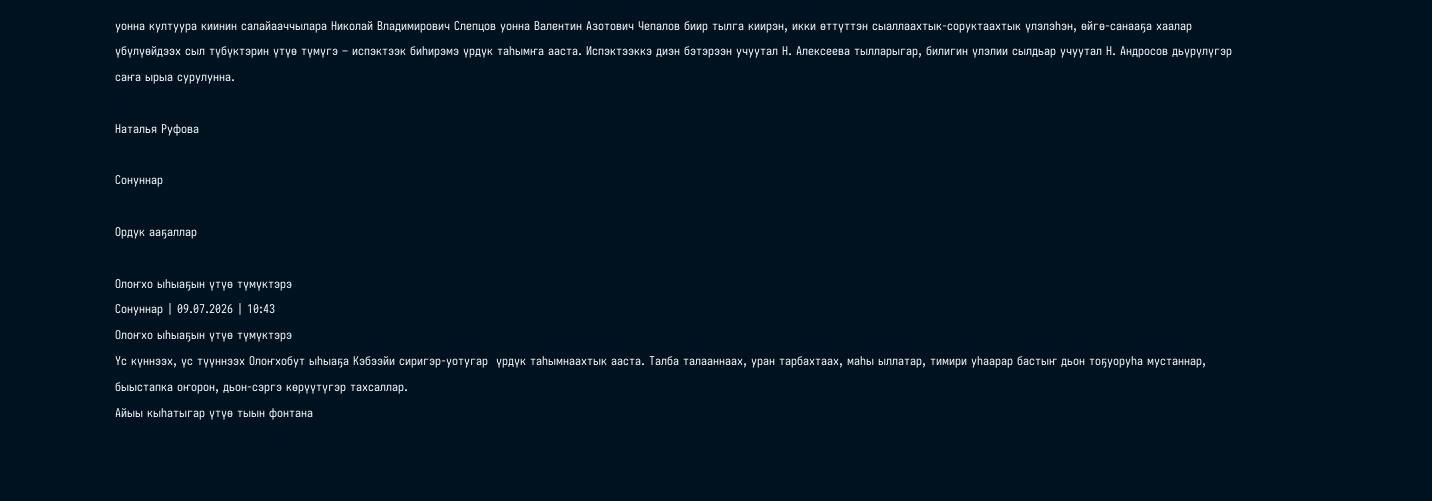уонна култуура киинин салайааччылара Николай Владимирович Слепцов уонна Валентин Азотович Чепалов биир тылга киирэн, икки өттүттэн сыаллаахтык-соруктаахтык үлэлэһэн, өйгө-санааҕа хаалар үбүлүөйдээх сыл түбүктэрин үтүө түмүгэ – испэктээк биһирэмэ үрдүк таһымҥа ааста. Испэктээккэ диэн бэтэрээн учуутал Н. Алексеева тылларыгар, билигин үлэлии сылдьар учуутал Н. Андросов дьүрүлүгэр саҥа ырыа сурулунна.

Наталья Руфова

Сонуннар

Ордук ааҕаллар

Олоҥхо ыһыаҕын үтүө түмүктэрэ
Сонуннар | 09.07.2026 | 10:43
Олоҥхо ыһыаҕын үтүө түмүктэрэ
Үс күннээх, үс түүннээх Олоҥхобут ыһыаҕа Кэбээйи сиригэр-уотугар  үрдүк таһымнаахтык ааста. Талба талааннаах, уран тарбахтаах, маһы ыллатар, тимири уһаарар бастыҥ дьон тоҕуоруһа мустаннар, быыстапка оҥорон, дьон-сэргэ көрүүтүгэр тахсаллар.
Айыы кыһатыгар үтүө тыын фонтана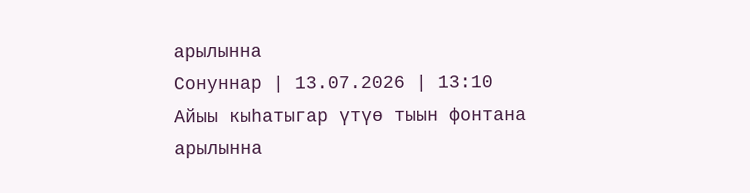арылынна
Сонуннар | 13.07.2026 | 13:10
Айыы кыһатыгар үтүө тыын фонтана арылынна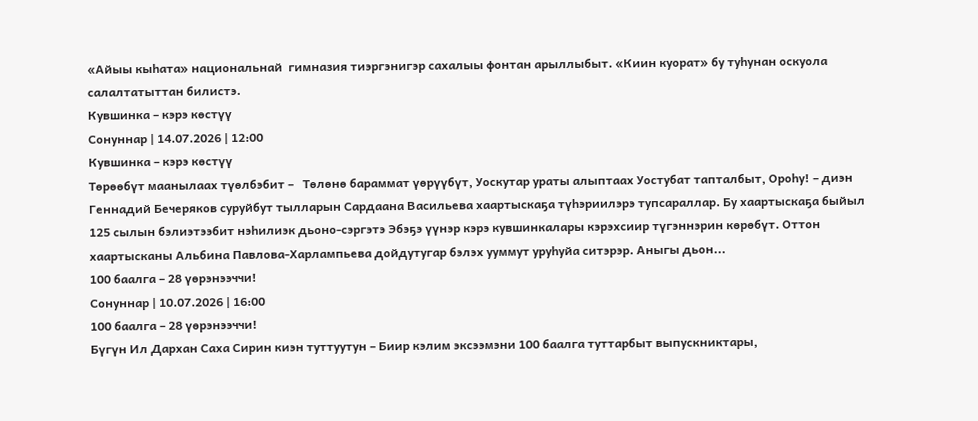«Айыы кыһата» национальнай  гимназия тиэргэнигэр сахалыы фонтан арыллыбыт. «Киин куорат» бу туһунан оскуола салалтатыттан билистэ.
Кувшинка – кэрэ көстүү
Сонуннар | 14.07.2026 | 12:00
Кувшинка – кэрэ көстүү
Төрөөбүт маанылаах түөлбэбит –   Төлөнө бараммат үөрүүбүт, Уоскутар ураты алыптаах Уостубат тапталбыт, Ороһу! – диэн Геннадий Бечеряков суруйбут тылларын Сардаана Васильева хаартыскаҕа түһэриилэрэ тупсараллар. Бу хаартыскаҕа быйыл 125 сылын бэлиэтээбит нэһилиэк дьоно-сэргэтэ Эбэҕэ үүнэр кэрэ кувшинкалары кэрэхсиир түгэннэрин көрөбүт. Оттон хаартысканы Альбина Павлова-Харлампьева дойдутугар бэлэх ууммут уруһуйа ситэрэр. Аныгы дьон...
100 баалга – 28 үөрэнээччи!
Сонуннар | 10.07.2026 | 16:00
100 баалга – 28 үөрэнээччи!
Бүгүн Ил Дархан Саха Сирин киэн туттуутун – Биир кэлим эксээмэни 100 баалга туттарбыт выпускниктары,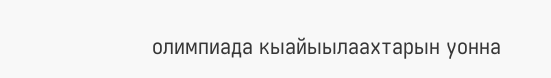олимпиада кыайыылаахтарын уонна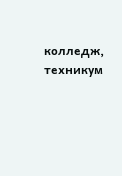колледж, техникум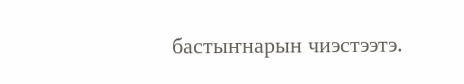бастыҥнарын чиэстээтэ.